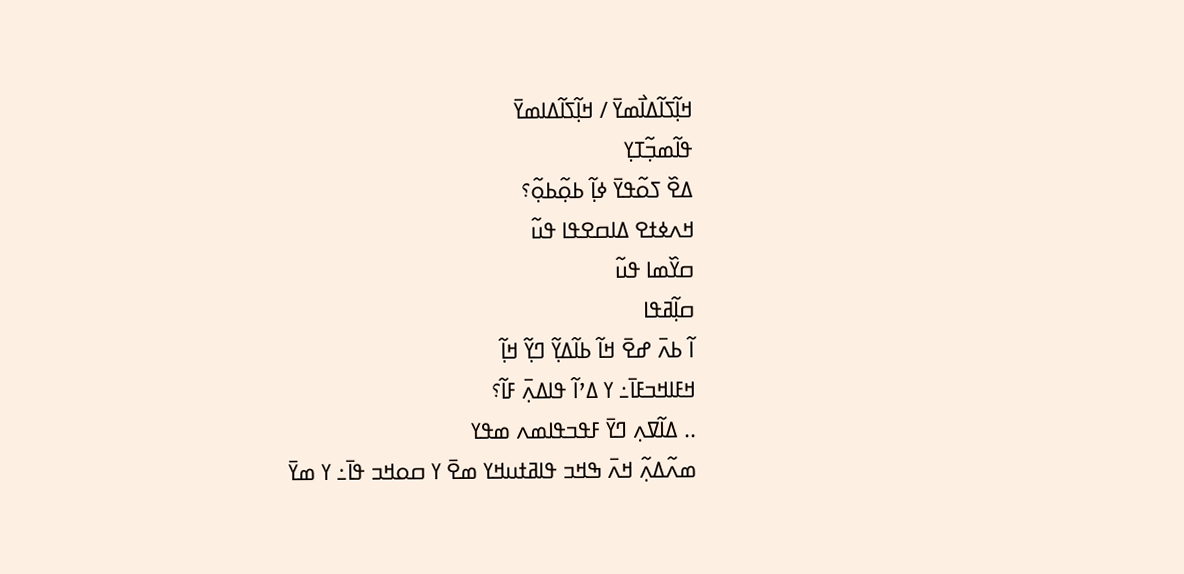ߞߊ߲߬ߖߊ߬ߡߊ߯ߘߌ߫ / ߞߊ߲߬ߖߊ߬ߡߊߘߌ߫
ߟߊ߬ߘߏ߲߬ߠߌ߲
ߡߐ߰ ߖߋ߬ߟߌ߫ ߦߊ߲߬ ߕߋ߲߬ߕߋ߲߬؟
ߞߍߦߙߐ ߡߊߛߐߟߊ ߟߎ߬
ߛߌ߰ߘߊ ߟߎ߬
ߛߊ߲߬ߥߟߊ
ߊ߬ ߕߍ߫ ߝߐ߫ ߞߊ߬ ߕߊ߬ߡߌ߲߬ ߣߌ߲߬ ߞߊ߲߬
ߞߓߊߞߏߓߊ߫߸ ߌ ߡߴߊ߬ ߟߊߡߍ߲߫ ߓߊ߬؟
.. ߡߊ߬ߜߍ߲ ߣߌ߫ ߓߟߏߟߊߘߍ ߘߟߌ
ߘߍ߬ߡߍ߲߬ ߞߍ߫ ߒߞߏ ߟߊߥߙߎߞߌ ߘߐ߫ ߌ ߛߋߞߏ ߟߊ߫߸ ߌ ߘߌ߫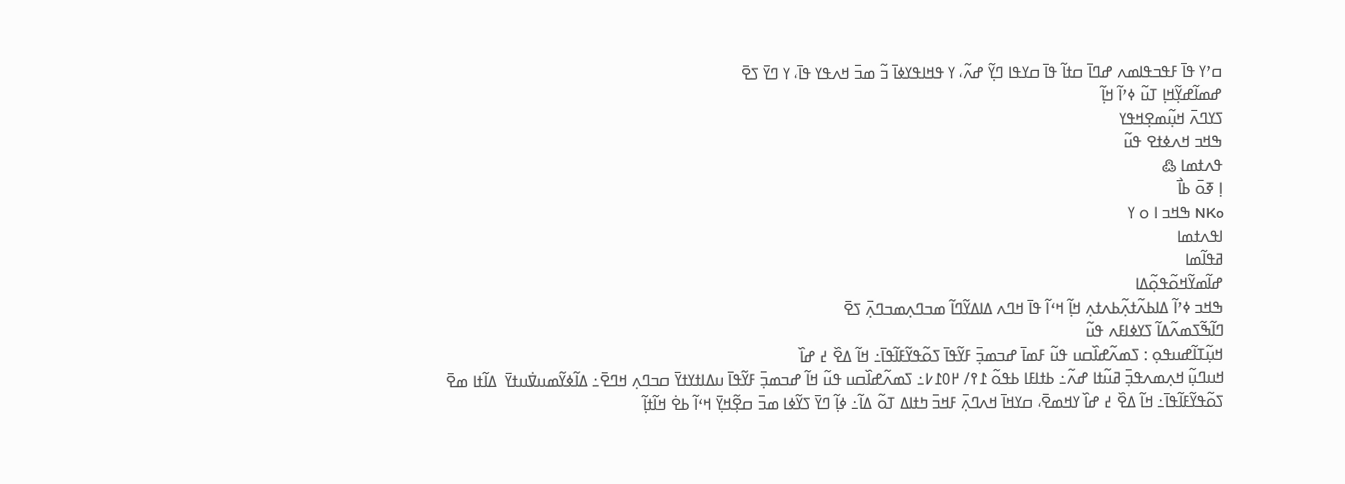ߛߴߌ ߟߊ߫ ߓߟߏߟߊߘߍ ߝߣߊ߫ ߛߙߊ߬ ߟߊ߫ ߛߌߟߊ ߣߌ߲߬ ߝߍ߬، ߌ ߟߞߊߟߌߦߊ߫ ߏ߬ ߘߏ߫ ߞߍߟߌ ߟߊ߫، ߌ ߣߌ߫ ߖߐ߫
ߝߘߊ߬ߝߌ߲߬ߞߊ߲ ߠߎ߬ ߦߴߊ߬ ߞߊ߲߬
ߖߌߣߍ߫ ߞߎ߲߬ߘߐ߲ߞߟߌ
ߒߞߏ ߞߍߦߙߐ ߟߎ߬
ߟߍߙߘߊ ߷
ߊ߲ ߧߋ߫ ߕߊ߯
NKo ߒߞߏ ߊ ߋ ߌ
ߊߟߍߙߘߊ
ߥߟߊ߬ߘߊ
ߝߊ߬ߘߌ߬ߞߋ߬ߟߋ߲߬ߡߊ
ߒߞߏ ߦߴߊ߬ ߡߊߕߍ߬ߙߍ߲߬ߕߍߙߍ߲ ߞߊ߲߬ ߞߵߊ߬ ߟߊ߫ ߞߣߍ ߡߊߡߌ߬ߣߊ߬ ߘߏߣߍ߲ߘߏߣߍ߲߫ ߖߐ߫
ߣߊ߬ߒ߬ߖߘߍ߬ߡߊ߬ ߖߌߦߊߓߍ ߟߎ߬
ߞߎ߲߬ߠߊ߬ߝߎߟߋ߲ : ߖߘߍ߬ߝߊ߰ߛߎ ߟߎ߬ ߓߘߊ߫ ߝߏߘߏ߲߫ ߓߌ߬ߟߊ߫ ߖߋ߬ߟߌ߬ߓߊ߬ߟߊ߫߸ ߞߊ߬ ߡߐ߰ ߄ ߝߊ߰
ߞߎߣߎ߲߬ ߞߍ߲ߘߍߟߏ߲߫ ߥߎ߬ߙߊ ߝߍ߬߸ ߕߙߊߓߊ ߕߟߋ߬ ߁߉/ ߂߀߁߇߸ ߖߘߍ߬ߝߊ߰ߛߎ ߟߎ߬ ߞߊ߬ ߝߏߘߏ߲߫ ߓߌ߬ߟߊ߫ ߎߡߊߙߌߙߌ߫ ߛߏߣߍ߲ ߞߣߐ߫߸ ߡߊ߬ߦߌ߬ߘߎߜ߭ߎߙߌ߫  ߡߊ߬ߙߊ ߘߐ߫ ߖߋ߬ߟߌ߬ߓߊ߬ߟߊ߫߸ ߞߊ߬ ߡߐ߰ ߄ ߝߊ߰ ߌߞߘߐ߫، ߛߌߞߊ߫ ߞߍߣߍ߲߫ ߓߞߏ߫ ߤߙߊߡ ߠߋ߬ ߡߊ߬߸ ߦߊ߲߬ ߣߌ߫ ߖߌ߬ߦߊ ߘߏ߫ ߛߐ߲߬ߞߌ߲߫ ߞߵߊ߬ ߕߐ߭ ߞߊ߬ߙߊ߲߬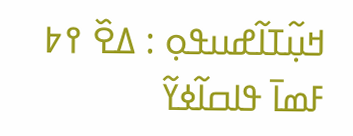ߞߎ߲߬ߠߊ߬ߝߎߟߋ߲ : ߡߐ߰ ߉߈ ߓߘߊ߫ ߟߊߛߊ߬ߦߌ߬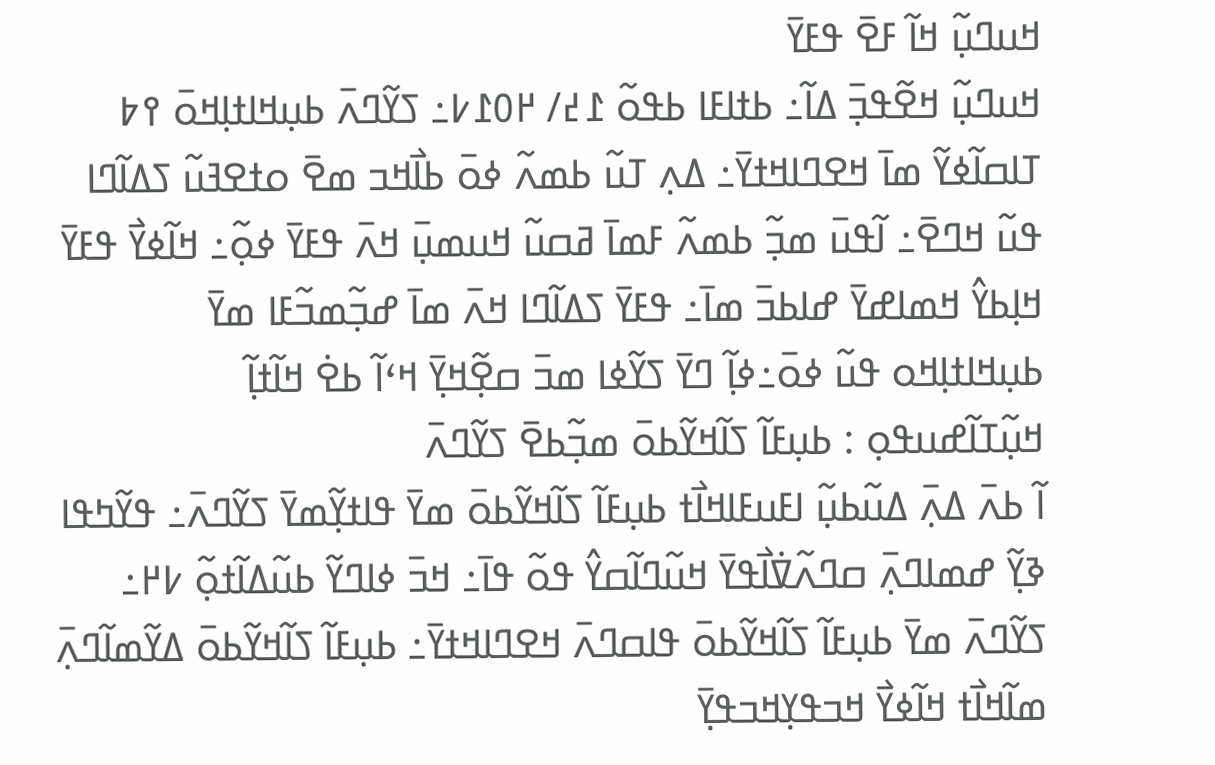ߞߎߣߎ߲߬ ߞߊ߬ ߓߐ߫ ߟߓߌ߫
ߞߎߣߎ߲߬ ߞߐ߬ߟߏ߲߫ ߡߊ߬߸ ߕߙߊߓߊ ߕߟߋ߬ ߁߄/ ߂߀߁߇߸ ߖߌ߬ߣߍ߫ ߕߎ߲ߞߊߙߊ߲ߞߋ߫ ߉߈ ߠߊߛߊ߬ߦߌ߬ ߘߊ߫ ߞߐߣߊߞߙߌ߫߸ ߡߍ߲ ߠߎ߬ ߕߘߍ߬ ߦߋ߫ ߕߊ߯ߞߏ ߘߐ߫ ߋߙߐߔߎ߬ ߖߡߊ߬ߣߊ ߟߎ߬ ߞߣߐ߫߸ ߊ߬ߟߎ߫ ߘߏ߲߬ ߕߘߍ߬ ߓߘߊ߫ ߥߛߎ߬ ߞߎߘߎ߲߫ ߞߍ߫ ߟߓߌ߫ ߦߋ߲߬߸ ߞߊ߬ߦߌ߯ ߟߓߌ߫ ߞߊ߲ߕߌ߮ ߞߘߊߝߌ߫ ߝߊߕߏ߫ ߘߊ߫߸ ߟߓߌ߫ ߖߡߊ߬ߣߊ ߞߍ߫ ߘߊ߫ ߝߏ߲߬ߘߏ߬ߓߊ ߘߌ߫ ߕߎ߲ߞߊߙߊ߲ߞߋ ߟߎ߬ ߦߋ߫߸ߦߊ߲߬ ߣߌ߫ ߖߌ߬ߦߊ ߘߏ߫ ߛߐ߲߬ߞߌ߲߫ ߞߵߊ߬ ߕߐ߭ ߞߊ߬ߙߊ߲߬
ߞߎ߲߬ߠߊ߬ߝߎߟߋ߲ : ߕߎ߲ߓߊ߬ ߖߊ߬ߞߌ߬ߕߋ߫ ߘߏ߲߬ߕߐ߫ ߖߌ߬ߣߍ߫
ߊ߬ ߕߍ߫ ߡߍ߲߫ ߡߎ߬ߕߎ߲߬ ߊߓߎߓߊߞߊ߯ߙ ߕߎ߲ߓߊ߬ ߖߊ߬ߞߌ߬ߕߋ߫ ߘߌ߫ ߟߊߙߌ߲߬ߘߌ߫ ߖߌ߬ߣߍ߫߸ ߟߌ߬ߤߟߊ ߢߌ߲߬ ߝߘߊߣߍ߲߫ ߛߣߍ߬ߜ߭ߊ߯ߟߌ߫ ߞߎ߬ߣߊ߬ߛߌ߮ ߟߋ߬ ߟߊ߫߸ ߞߏ߫ ߦߊߣߌ߬ ߕߎ߬ߡߊ߬ߙߋ߲߬ ߇߂߸ ߖߌ߬ߣߍ߫ ߘߌ߫ ߕߎ߲ߓߊ߬ ߖߊ߬ߞߌ߬ߕߋ߫ ߟߊߛߣߍ߫ ߞߐߣߊߞߙߌ߫߸ ߕߎ߲ߓߊ߬ ߖߊ߬ߞߌ߬ߕߋ߫ ߡߌ߬ߘߊ߬ߣߍ߲߫ ߘߊ߬ߞߊ߯ߙ ߞߊ߬ߦߌ߯ ߞߏߟߌ߲ߞߏߟߌ߲߫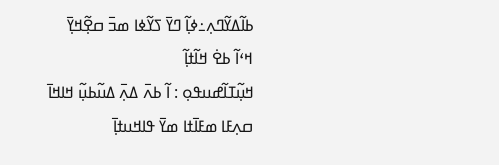ߕߊ߬ߡߌ߬ߣߍ߲߸ߦߊ߲߬ ߣߌ߫ ߖߌ߬ߦߊ ߘߏ߫ ߛߐ߲߬ߞߌ߲߫ ߞߵߊ߬ ߕߐ߭ ߞߊ߬ߙߊ߲߬
ߞߎ߲߬ߠߊ߬ߝߎߟߋ߲ : ߊ߬ ߕߍ߫ ߡߍ߲߫ ߡߎ߬ߕߎ߲߬ ߞߊߞߊ߫ ߛߍ߲ߓߊ ߘߓߊ߫ߙߊ ߘߌ߫ ߟߊߞߎߙߊ߲߫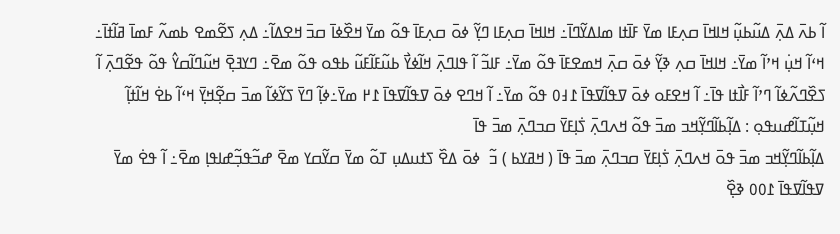ߊ߬ ߕߍ߫ ߡߍ߲߫ ߡߎ߬ߕߎ߲߬ ߞߊߞߊ߫ ߛߍ߲ߓߊ ߘߌ߫ ߓߊ߫ߙߊ ߘߊߡߌ߬ߣߊ߫߸ ߞߊߞߊ߫ ߛߍ߲ߓߊ ߣߌ߲߬ ߦߋ߫ ߛߍ߲ߓߊ߫ ߟߋ߬ ߘߌ߫ ߞߐ߰ߦߊ߫ ߛߏ߫ ߞߐߡߊ߬߸ ߡߍ߲ ߖߐ߬ߘߐ ߕߘߍ߬ ߓߘߊ߫ ߥߊ߬ߙߊ߫߸ ߞߵߊ߬ ߞߎ߲߭ ߞߴߊ߬ ߘߌ߫߸ ߞߊߞߊ߫ ߛߍ߲ ߢߌ߲߬ ߦߋ߫ ߛߍ߲߫ ߞߘߐߓߊ߫ ߟߋ߬ ߘߌ߫߸ ߓߊߏ߬ ߊ߬ ߟߊߣߍ߲߫ ߞߊ߬ߦߌ߯ ߕߎ߬ߓߊ߬ߓߎ߬ ߕߟߋ ߟߋ߬ ߘߐ߫߸ ߣߌߔߐ߲߫ ߞߎ߬ߣߊ߬ߛߌ߮ ߟߋ߬ ߟߐ߬ߣߍ߲߫ ߊ߬ ߖߐ߰ߣߍ߬ߦߊ߬ ߣߴߊ߬ ߓߊ߯ߙߊ ߟߊ߫߸ ߊ߬ ߞߐߓߋ ߦߋ߫ ߜߟߊ߬ߜߟߊ߫ ߁߃߀ ߟߋ߬ ߘߌ߫߸ ߊ߬ ߞߣߐ ߦߋ߫ ߜߟߊ߬ߜߟߊ߫ ߁߂ ߘߌ߫߸ߦߊ߲߬ ߣߌ߫ ߖߌ߬ߦߊ߬ ߘߏ߫ ߛߐ߲߬ߞߌ߲߫ ߞߵߊ߬ ߕߐ߭ ߞߊ߬ߙߊ߲߬
ߞߎ߲߬ߠߊ߬ߝߎߟߋ߲ : ߡߊ߲߬ߕߊ߬ߣߌ߲߬ߞߏ ߘߏ߫ ߟߋ߬ ߞߍߣߍ߲߫ ߖ߭ߊ߲ߓߌ߫ ߛߏߣߍ߲߫ ߘߏ߫ ߟߊ߫
ߡߊ߲߬ߕߊ߬ߣߌ߲߬ߞߏ ߘߏ߫ ߟߋ߫ ߞߍߣߍ߲߫ ߖ߭ߊ߲ߓߌ߫ ߛߏߣߍ߲߫ ߘߏ߫ ߟߊ߫ ( ߞߥߌߕ ) ߏ߬  ߦߋ߫ ߡߐ߰ ߖߙߎߡߎ߲ ߠߋ߬ ߘߌ߫ ߛߌ߬ߛߌ ߘߐ߫ ߝߏ߬ߟߏ߲߬ߝߊߟߊ߲ ߘߐ߫߸ ߊ߬ ߟߐ߭ ߘߌ߫ ߜߟߊ߬ߜߟߊ߫ ߁߀߀ ߢߐ߲߰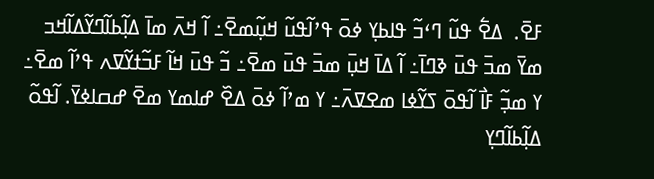ߓߐ߫.  ߡߐ߱ ߟߎ߬ ߣߵߏ߬ ߟߊߕߌ߲ ߦߋ߫ ߟߴߊ߬ߟߎ߬ ߞߎ߲߬ߘߐ߫߸ ߊ߬ ߞߍ߫ ߘߊ߫ ߡߊ߲߬ߕߊ߬ߣߌ߬ߡߊ߬ߞߏ ߘߌ߫ ߘߏ߫ ߟߎ߫ ߢߣߊ߫߸ ߊ߬ ߡߊ߫ ߞߎ߲߫ ߘߏ߫ ߟߎ߫ ߘߐ߫߸ ߏ߬ ߟߎ߫ ߞߊ߬ ߓߏ߬ߙߌ߬ߜߍ ߟߴߊ߬ ߘߐ߫߸ ߌ ߘߏ߲߬ ߓߊ߯ ߊ߬ߟߋ߫ ߖߌ߬ߦߊ ߘߐߜߍ߫߸ ߌ ߘߴߊ߬ ߦߋ߫ ߡߐ߰ ߝߊߘߌ ߘߐ߫ ߝߛߊߦߌ߫. ߊ߬ߟߋ߬ ߡߊ߲߬ߕߊ߬ߣߌ߲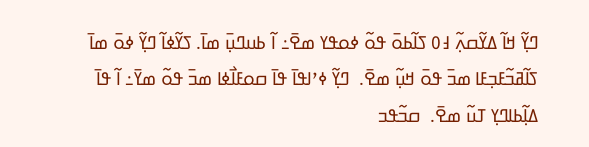ߣߌ߲߬ ߞߊ߬ ߡߌ߬ߛߍ߲߬ ߃߀ ߖߊ߬ߕߋ߫ ߟߋ߬ ߦߋߟߌ ߘߐ߫߸ ߊ߬ ߕߎߣߎ߲߫ ߘߊ߫. ߖߌ߬ߦߊ߬ ߣߌ߲߬ ߦߋ߫ ߘߊ߫ ߖߊ߬ߥߏ߬ߓߏ߲ߓߊ ߘߏ߫ ߟߋ߫ ߞߎ߲߬ ߘߐ߫.  ߣߌ߲߬ ߦߴߊߟߊ߫ ߟߊ߫ ߛߋߓߊ߯ߦߊ ߘߏ߫ ߟߋ߬ ߘߌ߫߸ ߊ߬ ߟߊ߫ ߡߊ߲߬ߕߊߣߌ߲ ߠߎ߬ ߘߐ߫.  ߛߏ߬ߟߏ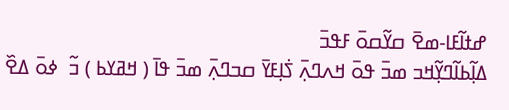ߝߙߊ߬ߓߊ-ߘߐ߫ ߛߌ߬ߛߋ߫ ߓߟߏ߫
ߡߊ߲߬ߕߊ߬ߣߌ߲߬ߞߏ ߘߏ߫ ߟߋ߫ ߞߍߣߍ߲߫ ߖ߭ߊ߲ߓߌ߫ ߛߏߣߍ߲߫ ߘߏ߫ ߟߊ߫ ( ߞߥߌߕ ) ߏ߬  ߦߋ߫ ߡߐ߰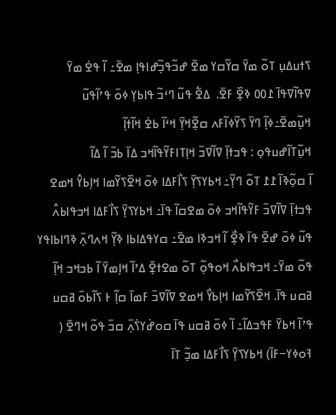ߖߙߎߡߎ߲ ߠߋ߬ ߘߌ߫ ߛߌ߬ߛߌ ߘߐ߫ ߝߏ߬ߟߏ߲߬ߝߊߟߊ߲ ߘߐ߫߸ ߊ߬ ߟߐ߭ ߘߌ߫ ߜߟߊ߬ߜߟߊ߫ ߁߀߀ ߢߐ߲߰ ߓߐ߫.  ߡߐ߱ ߟߎ߬ ߣߵߏ߬ ߟߊߕߌ߲ ߦߋ߫ ߟߴߊ߬ߟߎ߬ ߞߎ߲߬ߘߐ߫߸ߦߊ߲߬ ߣߌ߫ ߖߌ߬ߦߊ߬ߓߍ ߛߐ߲߬ߞߌ߲߫ ߞߵߊ߬ ߕߐ߭ ߞߊ߬ߙߊ߲߬
ߞߎ߲߬ߠߊ߬ߝߎߟߋ߲ : ߟߏߙߊ߲߫ ߜߊ߬ߜߏ߫ ߞߊ߲ߠߊߓߌ߬ߟߊ߬ߞߏ ߡߊ߫ ߕߏ߫ ߊ߬ ߡߊ߬
ߊ߬ ߛߋ߲߬ߢߊ߬ ߁߁ ߠߋ߬ ߣߌ߲߬߸ ߞߕߌߖߌ߲߫ ߖߊ߯ߓߡߊ ߦߋ߫ ߞߐ߰ߖߌ߬ߘߊ ߞߊ߲ߕߌ߮ ߞߘߐ ߟߏߙߊ߲߫ ߜߊ߬ߜߏ߫ ߓߌ߬ߟߊ߬ߞߏ ߦߋ߫ ߘߐߛߊ߬ ߟߊ߫߸ ߞߕߌߖߌ߲߫ ߖߊ߯ߓߡߊ ߞߏߟߊߕߍ߮ ߟߎ߬ ߦߋ߫ ߝߐ߫ ߟߊ߫ ߢߐ߲߯ ߊ߬ ߞߏߢߊ ߘߐ߫߸ ߛߌߟߡߊߕߊ ߢߌ߲߬ ߞߍߣߍ߲߫ ߢߣߊߕߊߟߌ ߟߋ߬ ߘߌ߫߸ ߞߏߟߊߕߍ߯ ߞߋߟߋ߲߬ ߠߋ߬ ߘߐߙߐ߲߫ ߡߴߊ߬ ߞߊ߲ߘߌ߫ ߊ߬ ߕߏߞߏ ߞߊ߲߬ ߥߛߎ ߟߊ߫. ߞߐ߰ߖߌ߬ߘߊ ߞߊ߲ߕߌ߯ ߞߘߐ ߜߊ߬ߜߏ߫ ߓߘߊ߫ ߛߊ߲߬ ߅ ߖߊ߬ߕߋ߫ ߥߛߎ ߟߴߊ߬ ߞߕߌ߫ ߓߟߏߡߊ߬߸ ߊ߬ ߦߋ߫ ߥߛߎ ߟߊ߫ ߛߋߝ߭ߌߖ߭ߍ߲߫ ߛߏ߫ ߟߋ߬ ߞߣߐ߫ ( ߔߋߦߌ−ߓߊ߫) ߞߕߌߖߌ߲߫ ߖߊ߯ߓߡߊ ߘߏ߲߬ ߠߊ߫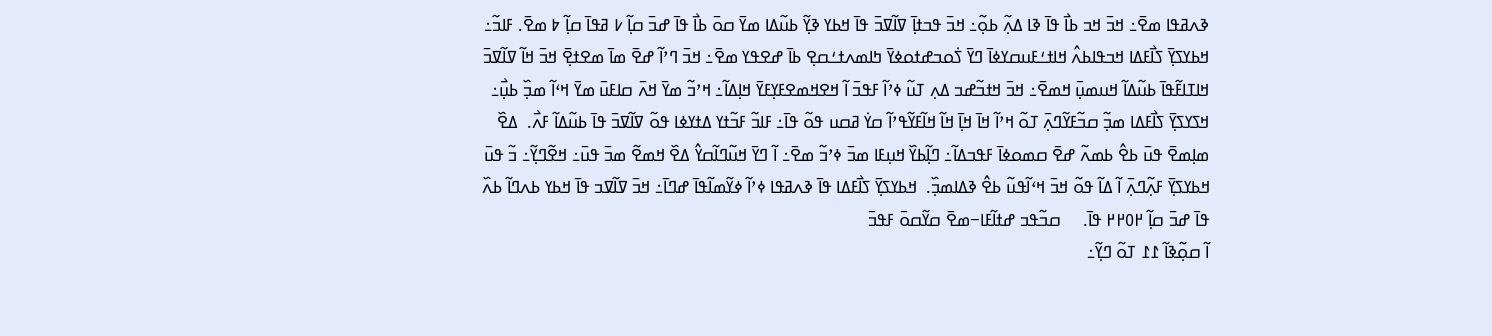ߢߍߥߟߊ ߘߐ߫߸ ߞߏ߫ ߞߏ ߕߊ߯ ߟߊ߫ ߢߊ ߡߍ߲߬ ߕߋ߲߬߸ ߞߏ߫ ߟߏߙߊ߲߫ ߜߊ߬ߜߏ߫ ߟߊ߫ ߞߕߌ ߢߌ߲߬ ߕߎ߬ߡߊ ߘߌ߫ ߛߋ߫ ߕߊ߯ ߟߊ߫ ߝߏ߫ ߛߊ߲߬ ߇ ߥߟߊ߫ ߛߊ߲߬ ߈ ߘߐ߫. ߓߊߏ߬߸ ߞߕߌߖߌ߲߫ ߖߊ߯ߓߡߊ ߞߏߟߊߕߍ߮ ߞߊߙߑߓߎߛߌߦߊ߫ ߣߌ߫ ߖ߭ߋߏߝߙߋߦߌ߫ ߤߊߘߍߙߑߛߐ߲ ߕߊ߫ ߝߐߟߌ ߘߐ߫߸ ߞߏ߫ ߣߴߊ߬ ߝߐ߫ ߘߊ߫ ߘߐߙߐ߲߫ ߞߏ߫ ߞߊ߬ ߜߊ߬ߜߏ߫ ߞߊߠߊߓ߬ߟߊ߫ ߕߎ߬ߡߊ߬ ߞߎߘߎ߲߫ ߞߘߐ߫߸ ߞߏ߫ ߞߙߏ߬ߝߏ ߡߍ߲ ߠߎ߬ ߦߴߊ߬ ߓߟߏ߫ ߊ߬ ߞߐߞߘߐߓߌ߲ߓߌ߫ ߞߊ߲ߡߊ߬߸ ߞߴߏ߬ ߘߌ߫ ߞߍ߫ ߛߊߓߎ߫ ߘߌ߫ ߞߵߊ߬ ߘߏ߲߰ ߕߎ߲߯߸ ߞߖߌߖߌ߲߫ ߖߊ߯ߓߡߊ ߘߏ߲߬ ߛߏ߬ߓߌ߬ߣߍ߲߫ ߠߋ߬ ߞߴߊ߬ ߞߊ߫ ߞߊ߲߫ ߞߊ߬ ߞߊ߬ߓߌ߬ߟߴߊ߬ ߛߌ߭ ߥߛߎ ߟߋ߬ ߟߊ߫߸ ߓߊߏ߬ ߓߏ߬ߙߌ ߡߙߌߦߊ ߟߋ߬ ߜߊ߬ߜߏ߫ ߟߊ߫ ߕߎ߬ߡߊ߬ ߓߍ߯.  ߡߐ߰ ߘߊ߲ߘߐ߫ ߟߎ߫ ߕߐ߮ ߕߘߍ߬ ߝߐ߫ ߛߘߋߦߊ߫ ߓߟߏߡߊ߬߸ ߣߊ߲߬ߕߌ߰ ߞߎ߲ߓߊ ߘߏ߫ ߦߴߏ߬ ߘߐ߫߸ ߊ߬ ߣߌ߫ ߞߎ߬ߣߊ߬ߛߌ߮ ߡߐ߰ ߞߘߐ߬ ߘߏ߫ ߟߎ߫߸ ߞߐ߬ߣߌ߲߬߸ ߏ߬ ߟߎ߫ ߞߕߌߖߌ߲߫ ߓߍ߲߬ߣߍ߲߫ ߊ߬ ߡߊ߬ ߟߋ߬ ߞߏ߫ ߞߵߊ߬ߟߎ߬ ߕߐ߮ ߢߡߊߘߏ߲߰.  ߞߕߌߖߌ߲߫ ߖߊ߯ߓߡߊ ߟߊ߫ ߢߍߥߟߊ ߦߴߊ߬ ߦߌ߬ߘߊ߬ߟߊ߫ ߝߣߊ߫߸ ߞߏ߫ ߜߊ߬ߜߏ ߟߊ߫ ߞߕߌ ߕߍߣߊ߬ ߕߍ߰ ߟߊ߫ ߝߏ߫ ߛߊ߲߬ ߂߀߂߂ ߟߊ߫.     ߛߏ߬ߟߏ ߝߙߊ߬ߓߊ−ߘߐ߫ ߛߌ߬ߛߋ߫ ߓߟߏ߫
ߊ߬ ߛߋ߲߬ߢߊ߬ ߁߁ ߠߋ߬ ߣߌ߲߬߸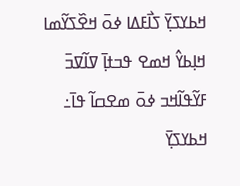ߞߕߌߖߌ߲߫ ߖߊ߯ߓߡߊ ߦߋ߫ ߞߐ߰ߖߌ߬ߘߊ ߞߊ߲ߕߌ߮ ߞߘߐ ߟߏߙߊ߲߫ ߜߊ߬ߜߏ߫ ߓߌ߬ߟߊ߬ߞߏ ߦߋ߫ ߘߐߛߊ߬ ߟߊ߫߸ ߞߕߌߖߌ߲߫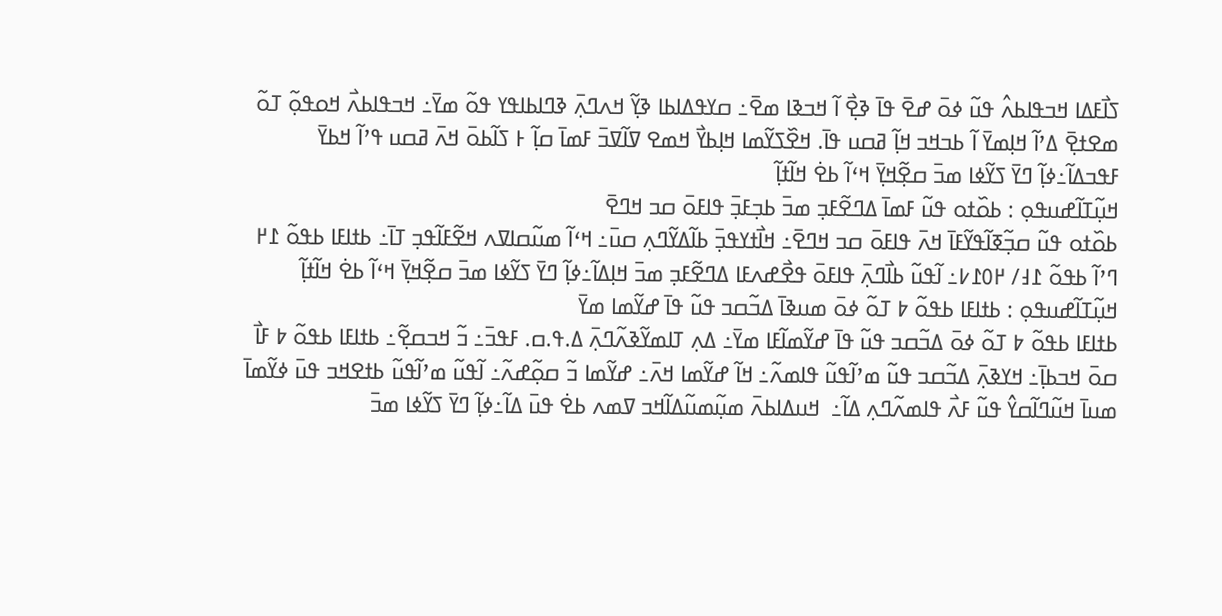ߖߊ߯ߓߡߊ ߞߏߟߊߕߍ߮ ߟߎ߬ ߦߋ߫ ߝߐ߫ ߟߊ߫ ߢߐ߲߯ ߊ߬ ߞߏߢߊ ߘߐ߫߸ ߛߌߟߡߊߕߊ ߢߌ߲߬ ߞߍߣߍ߲߫ ߢߣߊߕߊߟߌ ߟߋ߬ ߘߌ߫߸ ߞߏߟߊߕߍ߯ ߞߋߟߋ߲߬ ߠߋ߬ ߘߐߙߐ߲߫ ߡߴߊ߬ ߞߊ߲ߘߌ߫ ߊ߬ ߕߏߞߏ ߞߊ߲߬ ߥߛߎ ߟߊ߫. ߞߐ߰ߖߌ߬ߘߊ ߞߊ߲ߕߌ߯ ߞߘߐ ߜߊ߬ߜߏ߫ ߓߘߊ߫ ߛߊ߲߬ ߅ ߖߊ߬ߕߋ߫ ߞߍ߫ ߥߛߎ ߟߴߊ߬ ߞߕߌ߫ ߓߟߏߡߊ߬߸ߦߊ߲߬ ߣߌ߫ ߖߌ߬ߦߊ ߘߏ߫ ߛߐ߲߬ߞߌ߲߫ ߞߵߊ߬ ߕߐ߭ ߞߊ߬ߙߊ߲߬
ߞߎ߲߬ߠߊ߬ߝߎߟߋ߲ : ߕߋ߰ߙߋ ߟߎ߬ ߓߘߊ߫ ߡߣߐ߬ߓߏ߲ ߘߏ߫ ߕߏ߲ߓߏ߲߫ ߟߊߓߋ߫ ߛߏ ߞߣߐ߫
ߕߋ߰ߙߋ ߟߎ߬ ߛߏ߲߬ߧߊ߬ߟߌ߬ߓߊ߫ ߞߍ߫ ߟߊߓߋ߫ ߛߏ ߞߣߐ߫߸ ߞߊ߯ߙߌߟߏ߲߫ ߕߊ߬ߡߌ߬ߣߍ߲ ߛߎ߫߸ ߞߵߊ߬ ߘߎ߬ߛߊߜߍ ߞߐ߬ߓߊ߬ߟߏ߲ ߠߊ߫߸ ߕߙߊߓߊ ߕߟߋ߬ ߁߂ ߣߴߊ߬ ߕߟߋ߬ ߁߃/ ߂߀߁߇߸ ߊ߬ߟߎ߬ ߕߊ߯ߣߍ߲߫ ߟߊߓߋ߫ ߟߐ߯ߝߍߓߊ ߡߣߐ߬ߓߏ߲ ߘߏ߫ ߞߊ߲ߡߊ߬߸ߦߊ߲߬ ߣߌ߫ ߖߌ߬ߦߊ ߘߏ߫ ߛߐ߲߬ߞߌ߲߫ ߞߵߊ߬ ߕߐ߭ ߞߊ߬ߙߊ߲߬
ߞߎ߲߬ߠߊ߬ߝߎߟߋ߲ : ߕߙߊߓߊ ߕߟߋ߬ ߈ ߠߋ߬ ߦߋ߫ ߘߎߢߊ߫ ߡߏ߬ߛߏ ߟߎ߬ ߟߊ߫ ߝߌ߬ߘߊ ߘߌ߫
ߕߙߊߓߊ ߕߟߋ߬ ߈ ߠߋ߬ ߦߋ߫ ߡߏ߬ߛߏ ߟߎ߬ ߟߊ߫ ߝߌ߬ߘߊ߬ߓߊ ߘߌ߫߸ ߡߍ߲ ߠߊߘߌ߬ߢߍ߬ߣߍ߲߫ ߡ.ߟ.ߛ. ߓߟߏ߫߸ ߏ߬ ߞߏߛߐ߲߬߸ ߕߙߊߓߊ ߕߟߋ߬ ߈ ߓߊ߯ ߛߋ߫ ߞߏߕߊ߲߫߸ ߞߌߢߍ߲߫ ߡߏ߬ߛߏ ߟߎ߬ ߘߴߊ߬ߟߎ߬ ߟߊߘߍ߬߸ ߞߊ߬ ߝߌ߬ߘߊ ߞߍ߫߸ ߝߌ߬ߘߊ ߏ߬ ߛߋ߲߬ߝߍ߬߸ ߊ߬ߟߎ߬ ߘߴߊ߬ߟߎ߬ ߕߙߐߞߏ ߟߎ߫ ߦߌ߬ߘߊ߫ ߘߎߊ߫ ߞߎ߬ߣߊ߬ߛߌ߮ ߟߎ߬ ߓߍ߯ ߟߊߘߍ߬ߣߍ߲ ߡߊ߬߸  ߞߎߡߊߕߍ߫ ߘߎ߲߬ߘߎ߬ߡߊ߬ߞߏ ߜߘߍ ߕߐ߭ ߟߎ߫ ߡߊ߬߸ߦߊ߲߬ ߣߌ߫ ߖߌ߬ߦߊ ߘߏ߫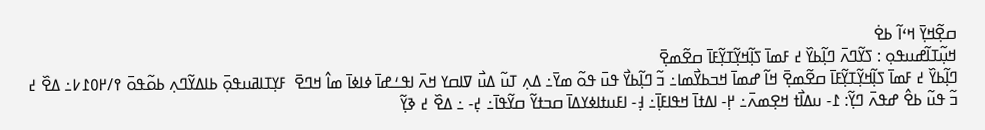ߛߐ߲߬ߞߌ߲߫ ߞߵߊ߬ ߕߐ߭
ߞߎ߲߬ߠߊ߬ߝߎߟߋ߲ : ߖߌ߬ߣߍ߫ ߣߊ߲߬ߕߌ߰ ߄ ߓߘߊ߫ ߖߊ߲߬ߞߌ߲߬ߠߌ߲߬ߓߊ߫ ߛߐ߬ߘߐ߲߫
ߣߊ߲߬ߕߌ߰ ߄ ߓߘߊ߫ ߖߊ߲߬ߞߌ߲߬ߠߌ߲߬ߓߊ߫ ߛߐ߬ߘߐ߲߫ ߞߊ߬ ߝߘߊ߫ ߞߏߕߌ߯ߘߊ߸ ߏ߬ ߣߊ߲߬ߕߌ߯ ߟߎ߫ ߟߋ߬ ߘߌ߫߸ ߡߍ߲ ߠߎ߬ ߡߎ߯ ߜߊߛߌ ߞߍ߫ ߊߟߑߝߊ߫ ߦߊߦߊ߫ ߘߊ߮ ߞߣߐ߫  ߓߌ߲ߠߊߥߎߟߋ߲߫ ߕߊߡߌ߬ߣߍ߲ ߕߋ߬ߟߋ߫ ߉/߂߀߁߇߸ ߡߐ߰ ߄ ߏ߬ ߟߎ߬ ߕߐ߮ ߝߟߍ߫ ߣߌ߲߬: ߁- ߎߡߊ߯ߙ ߞߐ߲ߘߍ߫߸ ߂߲- ߊߡߙߊ߫ ߞߟߊߓߊ߲߫߸ ߃߲- ߊߓߎߙߊߦߌߡߊ߫ ߛߏߙߌ߬ ߛߌ߬ߟߊ߫߸ ߄߲- ߸ ߡߐ߰ ߄ ߢߌ߲߬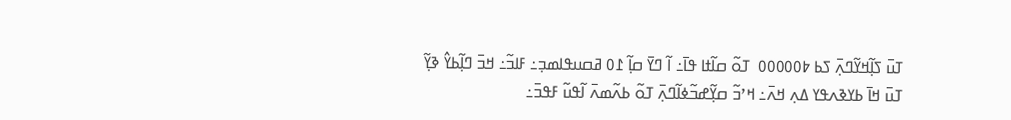ߠߎ߫ ߖߊ߲߬ߞߌ߬ߣߍ߲߫ ߖߕ ߈߀߀߀߀߀  ߠߋ߬ ߛߊ߬ߙߊ ߟߊ߫߸ ߊ߬ ߣߌ߫ ߛߊ߲߬ ߁߀ ߥߛߎߟߊߘߏ߲߸ ߓߊߏ߬߸ ߞߏ߫ ߣߊ߲߬ߕߌ߮ ߢߌ߲߬ ߠߎ߫ ߞߊ߫ ߕߌߢߍߟߌ ߡߍ߲ ߞߍ߫߸ ߞߴߏ߬ ߛߌ߲߬ߝߏ߬ߦߊ߬ߣߍ߲߫ ߠߋ߬ ߕߍ߬ߘߍ߫ ߊ߬ߟߎ߬ ߓߟߏ߫߸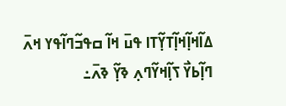ߡߊ߬ߞߊ߲߬ߞߊ߲߬ߠߌ߲߬ߠߊ ߟߎ߫ ߞߊ߬ ߛߟߏ߬ߣߊ߬ߟߌ ߞߍ߫ ߣߊ߲߬ߕߌ߯ ߖߊ߲߬ߞߌ߬ߣߍ߲ ߢߌ߲߬ ߢߍ߫߸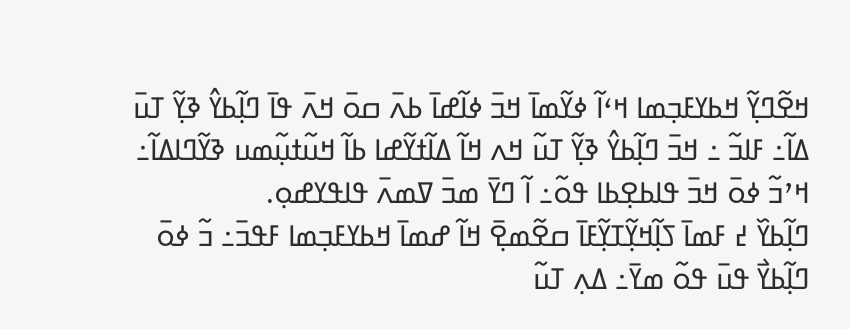ߞߐ߬ߣߌ߲߬ ߞߕߌߓߏ߲ߘߊ ߞߵߊ߬ ߦߌ߬ߘߊ߫ ߞߏ߫ ߦߊ߬ߝߊ߫ ߕߍ߫ ߛߋ߫ ߞߍ߫ ߟߊ߫ ߣߊ߲߬ߕߌ߮ ߢߌ߲߬ ߠߎ߫ ߡߊ߬߸ ߓߊߏ߬ ߸ ߞߏ߫ ߣߊ߲߬ߕߌ߮ ߢߌ߲߬ ߠߎ߬ ߞߍ ߞߊ߬ ߡߊ߬ߙߌ߬ߝߊ ߕߊ߬ ߞߎ߬ߙߎ߲߬ߘߎ ߢߌ߬ߣߊߡߊ߬߸ ߞߴߏ߬ ߦߋ߫ ߞߏ߫ ߟߊߕߐ߲ߕߊ ߟߋ߬߸ ߊ߬ ߣߌ߫ ߘߏ߫ ߜߘߍ߫ ߟߊߟߌߝߋ߲.
ߣߊ߲߬ߕߌ߰ ߄ ߓߘߊ߫ ߖߊ߲߬ߞߌ߲߬ߠߌ߲߬ߓߊ߫ ߛߐ߬ߘߐ߲߫ ߞߊ߬ ߝߘߊ߫ ߞߕߌߓߏ߲ߘߊ ߓߟߏ߫߸ ߏ߬ ߦߋ߫ ߣߊ߲߬ߕߌ߯ ߟߎ߫ ߟߋ߬ ߘߌ߫߸ ߡߍ߲ ߠߎ߬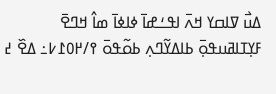ߡߎ߯ ߜߊߛߌ ߞߍ߫ ߊߟߑߝߊ߫ ߦߊߦߊ߫ ߘߊ߮ ߞߣߐ߫  ߓߌ߲ߠߊߥߎߟߋ߲߫ ߕߊߡߌ߬ߣߍ߲ ߕߋ߬ߟߋ߫ ߉/߂߀߁߇߸ ߡߐ߰ ߄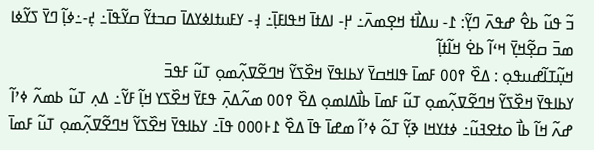ߏ߬ ߟߎ߬ ߕߐ߮ ߝߟߍ߫ ߣߌ߲߬: ߁- ߎߡߊ߯ߙ ߞߐ߲ߘߍ߫߸ ߂߲- ߊߡߙߊ߫ ߞߟߊߓߊ߲߫߸ ߃߲- ߌߓߎߙߊߦߌߡߊ߫ ߛߏߙߌ߬ ߛߌ߬ߟߊ߫߸ ߄߲-߸ߦߊ߲߬ ߣߌ߫ ߖߌ߬ߦߊ ߘߏ߫ ߛߐ߲߬ߞߌ߲߫ ߞߵߊ߬ ߕߐ߭ ߞߊ߬ߙߊ߲߬
ߞߎ߲߬ߠߊ߬ߝߎߟߋ߲ : ߡߐ߰ ߉߀߀ ߓߘߊ߫ ߟߊߞߛߌ߫ ߌߕߊߟߌ߫ ߞߐ߰ߖߌ߬ ߞߣߐ߬ߜߍ߲߬ߘߋ߲ ߠߎ߬ ߓߟߏ߫
ߌߕߊߟߌ߫ ߞߐ߰ߖߌ߬ ߞߣߐ߬ߜߍ߲߬ߘߋ߲ ߠߎ߬ ߓߘߊ߫ ߕߊ߯ߡߊߘߋ߲ ߡߐ߰ ߉߀߀ ߘߍ߬ߡߍ߲߫ ߟߓߌ߫ ߞߐ߰ߖߌ ߞߊ߲߬ ߓߌ߬߸ ߡߍ߲ ߠߎ߬ ߕߘߍ߬ ߦߴߊ߬ ߝߍ߬ ߞߊ߬ ߕߊ߯ ߋߙߐߔߎ߬߸ ߦߙߌߞߊ ߢߌ߲߬ ߠߋ߬ ߦߴߊ߬ ߘߝߊ߫ ߟߊ߫ ߡߐ߰ ߁߅߀߀߀ ߟߊ߫߸ ߌߕߊߟߌ߫ ߞߐ߰ߖߌ߬ ߞߣߐ߬ߜߍ߲߬ߘߋ߲ ߠߎ߬ ߓߘߊ߫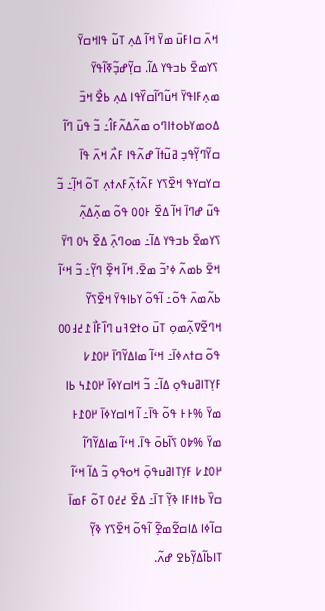ߞߍ߫ ߛߊߓߎ߫ ߘߌ߫ ߞߊ߬ ߡߍ߲ ߠߎ߬ ߟߊߞߛߌ߫ ߖߌߘߐ߫ ߕߏߟߌ ߡߊ߬. ߛߌ߲߬ߝߏ߲߬ߧߊ߬ߟߌ߫ ߘߍ߲ߓߊߟߌ߫ ߞߎ߬ߣߊ߬ߛߌ߰ߟߊ ߡߍ߲ ߕߐ߯ ߞߏ߫ ߡߋߘߌߕߋߙߊߣߋ ߘߍ߬ߡߍ߬ߓߊ߮߸ ߏ߬ ߟߎ߫ ߣߊ߬ ߛߌ߬ߣߌ߲߬ߟߏ߲ ߥߎ߬ߙߊ߬ ߝߍ߬ߟߊ ߓߍ߯ ߞߍ߫ ߟߊ߫ ߛߌߛߌߟ ߞߐ߰ߖߌ ߓߍ߬ߙߍ߲߬ߓߍߙߍ߲ ߠߋ߬ ߞߊ߲߬߸ ߏ߬ ߟߎ߬ ߝߣߊ߫ ߞߊ߬ ߡߐ߰ ߅߀߀ ߟߋ߬ ߘߍ߲߬ߡߍ߲߬ ߖߌߘߐ߫ ߕߏߟߌ ߡߊ߬߸ ߘߋߣߍ߲߫ ߡߐ߰ ߆߀ ߣߌ߫ ߞߐ߫ ߕߘߍ߬ ߦߴߏ߬ ߘߐ߫. ߞߊ߬ ߞߐ߲߰ ߣߌ߲߬߸ ߏ߬ ߞߵߊ߬ ߕߍ߬ߘߍ߫ ߟߋ߬߸ ߊ߬ߟߋ߬ ߌߕߊߟߌ߫ ߞߐ߰ߖߌ߬ ߞߣߐ߬ߜߍ߲߬ߘߋ߲ ߠߎ߫ ߋߙߐߔߎ ߣߊ߰ߓߊ߯ ߁߄߃߀߀ ߟߋ߬ ߛߙߍߦߊ߫߸ ߞߵߊ߬ ߘߊߡߌ߬ߣߊ߫ ߂߀߁߇ ߓߌ߲ߠߊߥߎߟߋ߲ ߡߊ߬߸ ߏ߬ ߞߊߛߌߦߊ߫ ߂߀߁߆ ߕߊ ߘߌ߫ %߅߅ ߟߋ߬ ߟߊ߫߸ ߊ߬ ߞߊߛߌߦߊ߫ ߂߀߁߅ ߘߌ߫ %߈߀ ߖߊ߬ߕߋ߫ ߟߊ߫. ߞߵߊ߬ ߘߊߡߌ߬ߣߊ߬ ߂߀߁߇ ߓߌ߲ߠߊߥߎߟߋ߲߫ ߞߋߟߋ߲ ߏ߬ ߡߊ߬ ߞߵߊ߬ ߛߌ߰ ߕߙߊߓߊ ߢߌ߲߬ ߠߊ߫߸ ߡߐ߰ ߄߄߀ ߠߋ߬ ߓߘߊ߫ ߛߊ߬ߦߊ ߡߊߛߐ߬ߘߐ߲߬ ߊ߬ߟߋ߬ ߞߐ߰ߖߌ ߢߌ߲߬ ߠߊߕߊ߬ߡߌ߲߬ߕߐ ߝߍ߬.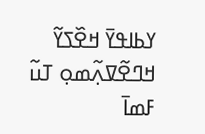ߌߕߊߟߌ߫ ߞߐ߰ߖߌ߬ ߞߣߐ߬ߜߍ߲߬ߘߋ߲ ߠߎ߬ ߓߘߊ߫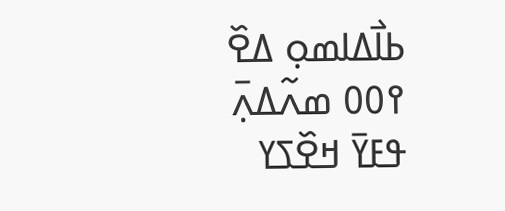ߕߊ߯ߡߊߘߋ߲ ߡߐ߰ ߉߀߀ ߘߍ߬ߡߍ߲߫ ߟߓߌ߫ ߞߐ߰ߖߌ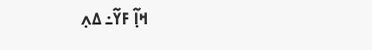ߞߊ߲߬ ߓߌ߬߸ ߡߍ߲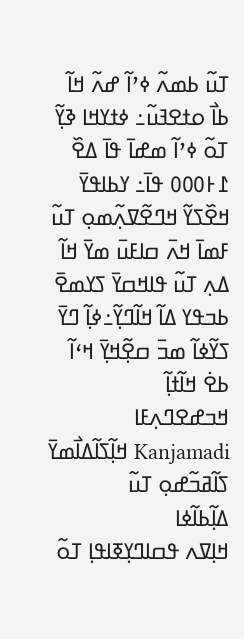ߠߎ߬ ߕߘߍ߬ ߦߴߊ߬ ߝߍ߬ ߞߊ߬ ߕߊ߯ ߋߙߐߔߎ߬߸ ߦߙߌߞߊ ߢߌ߲߬ ߠߋ߬ ߦߴߊ߬ ߘߝߊ߫ ߟߊ߫ ߡߐ߰ ߁߅߀߀߀ ߟߊ߫߸ ߌߕߊߟߌ߫ ߞߐ߰ߖߌ߬ ߞߣߐ߬ߜߍ߲߬ߘߋ߲ ߠߎ߬ ߓߘߊ߫ ߞߍ߫ ߛߊߓߎ߫ ߘߌ߫ ߞߊ߬ ߡߍ߲ ߠߎ߬ ߟߊߞߛߌ߫ ߖߌߘߐ߫ ߕߏߟߌ ߡߊ߬ ߞߊ߬ߣߌ߲߬߸ߦߊ߲߬ ߣߌ߫ ߖߌ߬ߦߊ߬ ߘߏ߫ ߛߐ߲߬ߞߌ߲߫ ߞߵߊ߬ ߕߐ߭ ߞߊ߬ߙߊ߲߬
ߞߏߝߐߣߍ߲ߓߊ
Kanjamadi ߞߊ߲߬ߖߊ߬ߡߊ߯ߘߌ߫ ߖߊ߬ߥߏ߬ߝߋ߲ ߠߎ߬
ߡߊ߲߬ߕߊ߬ߦߊ
ߞߊ߲ߜߍ ߟߛߊߣߌ߲ߧߊߟߊ߲ ߠߋ߬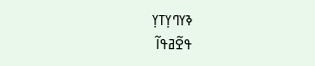ߢߌߣߌ߲ߠߌ߲
ߟߐ߬ߥߟߊ߬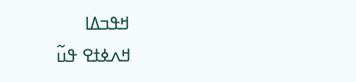ߞߟߏߡߊ
ߞߍߦߙߐ ߟߎ߬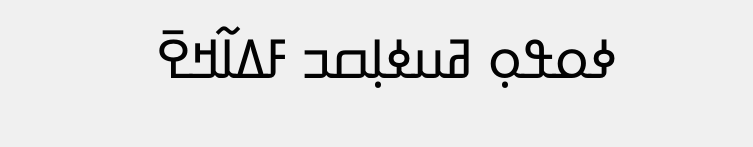ߦߋߟߋ߲ ߥߎߦߊ߲ߛߏ ߓߡߊ߬ߞߐ߫